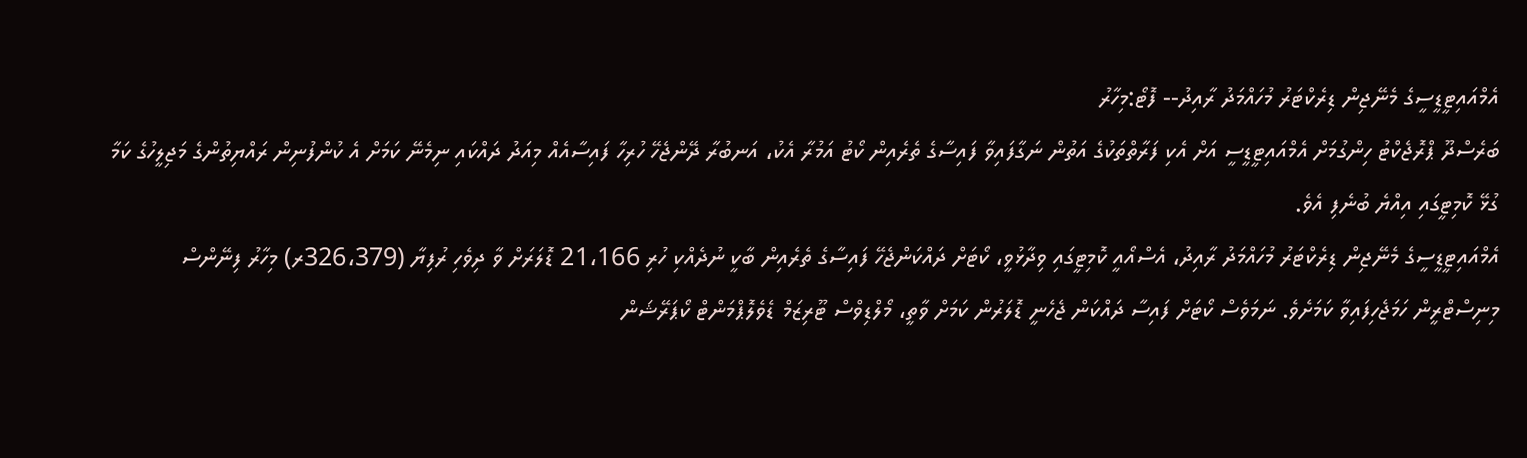އެމްއައިޓީޑީސީގެ މެނޭޖިން ޑިރެކްޓަރު މުހައްމަދު ރާއިދު-- ފޮޓޯ:މިހާރު
ބަރެސްދޫ ޕްރޮޖެކްޓު ހިންގުމަށް އެމްއައިޓީޑީސީ އަށް އެކި ފަރާތްތަކުގެ އަތުން ނަގާފައިވާ ފައިސާގެ ތެރެއިން ކޯޓު އަމުރާ އެކު، އަނބުރާ ދޭންޖެހޭ ހުރިހާ ފައިސާއެއް މިއަދު ދައްކައި ނިމެނޭ ކަމަށް އެ ކުންފުނިން ރައްޔިތުންގެ މަޖިލީހުގެ ކަމާ ގުޅޭ ކޮމިޓީގައި އިއްޔެ ބުނެފި އެވެ.
އެމްއައިޓީޑީސީގެ މެނޭޖިން ޑިރެކްޓަރު މުހައްމަދު ރާއިދު، އެސްއޯއީ ކޮމިޓީގައި ވިދާޅުވީ، ކޯޓަށް ދައްކަންޖެހޭ ފައިސާގެ ތެރެއިން ބާކީ ނުދެއްކި ހުރި 21،166 ޑޮލަރަށް ވާ ދިވެހި ރުފިޔާ (326،379ރ) މިހާރު ފިނޭންސް މިނިސްޓްރީން ހަމަޖެހިފައިވާ ކަމަށެވެ. ނަމަވެސް ކޯޓަށް ފައިސާ ދައްކަން ޖެހެނީ ޑޮލަރުން ކަމަށް ވާތީ، މޯލްޑިވްސް ޓޫރިޒަމް ޑެވެލޮޕްމަންޓް ކޯޕަރޭޝަން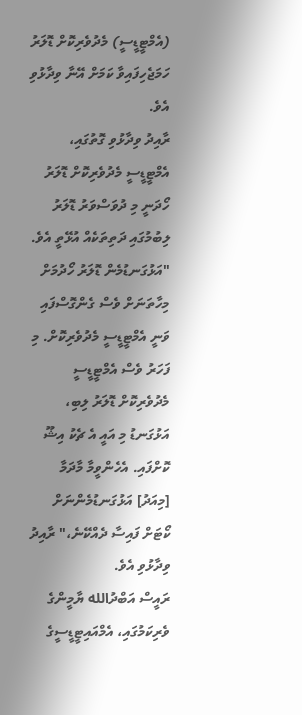(އެމްޓީޑީސީ) މެދުވެރިކޮށް ޑޮލަރު ހަމަޖެހިފައިވާ ކަމަށް އޭނާ ވިދާޅުވި އެވެ.
ރާއިދު ވިދާޅުވި ގޮތުގައި، އެމްޓީޑީސީ މެދުވެރިކޮށް ޑޮލަރު ހޯދަނީ މި ދުވަސްވަރު ޑޮލަރު ލިބުމުގައި ދަތިތަކެއް އުޅޭތީ އެވެ.
"އަޅުގަނޑުމެން ޑޮލަރު ހޯދުމަށް މިހާތަނަށް ވެސް ގެންގޮސްފައި ވަނީ އެމްޓީޑީސީ މެދުވެރިކޮށް. މި ފަހަރު ވެސް އެމްޓީޑީސީ މެދުވެރިކޮށް ޑޮލަރު ލިބި، އަޅުގަނޑު މި އައީ އެ ޗެކު އިޝޫ ކޮށްފައި. އެހެންވީމާ މާދަމާ [މިއަދު] އަޅުގަނޑުމެންނަށް ކޯޓަށް ފައިސާ ދެއްކޭނެ،" ރާއިދު ވިދާޅުވި އެވެ.
ރައީސް އަބްދުالله ޔާމީންގެ ވެރިކަމުގައި، އެމްއައިޓީޑީސީގެ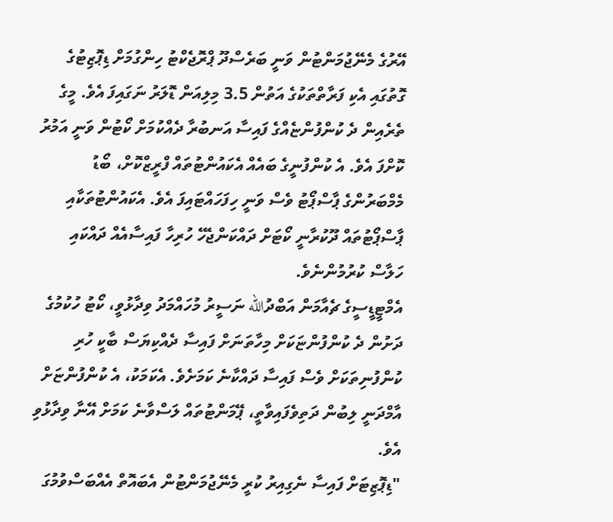އޭރުގެ މެނޭޖުމަންޓުން ވަނީ ބަރެސްދޫ ޕްރޮޖެކްޓު ހިންގުމަށް ޑިޕޮޒިޓުގެ ގޮތުގައި އެކި ފަރާތްތަކުގެ އަތުން 3.5 މިލިއަން ޑޮލަރު ނަގައިފަ އެވެ. މީގެ ތެރެއިން ދެ ކުންފުންޏެއްގެ ފައިސާ އަނބުރާ ދެއްކުމަށް ކޯޓުން ވަނީ އަމުރު ކޮށްފަ އެވެ. އެ ކުންފުނީގެ ބައެއް އެކައުންޓުތައް ފްރީޒްކޮށް، ބޯޑު މެމްބަރުންގެ ޕާސްޕޯޓު ވެސް ވަނީ ހިފަހައްޓައިފަ އެވެ. އެކައުންޓުތަކާއި ޕާސްޕޯޓުތައް ދޫކުރާނީ ކޯޓަށް ދައްކަންޖެހޭ ހުރިހާ ފައިސާއެއް ދައްކައި ހަލާސް ކުރުމުންނެވެ.
އެމްޓީޑީސީގެ ޗެއާމަން އަބްދުالله ނަސީރު މުހައްމަދު ވިދާޅުވީ، ކޯޓު ހުކުމުގެ ދަށުން ދެ ކުންފުންޏަކަށް މިހާތަނަށް ފައިސާ ދެއްކިޔަސް ބާކީ ހުރި ކުންފުނިތަކަށް ވެސް ފައިސާ ދައްކާނެ ކަމަށެވެ. އެކަމަކު، އެ ކުންފުންޏަށް އާމްދަނީ ލިބުން ދަތިވެފައިވާތީ، ޕޭމަންޓުތައް ލަސްވާނެ ކަމަށް އޭނާ ވިދާޅުވި އެވެ.
"ޑިޕޮޒިޓަށް ފައިސާ ނެގިއިރު ކުރީ މެނޭޖުމަންޓުން އެބައޮތް އެއްބަސްވުމުގަ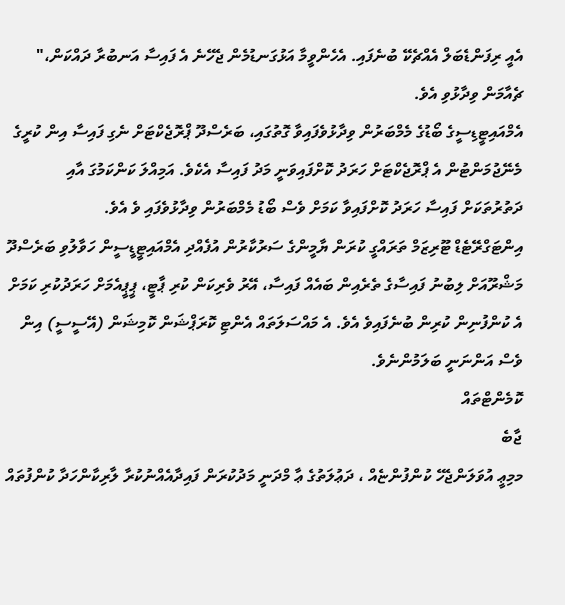އެއީ ރިފަންޑެބަލް އެއްޗެކޭ ބުނެފައި. އެހެންވީމާ އަޅުގަނޑުމެން ޖެހޭނެ އެ ފައިސާ އަނބުރާ ދައްކަން،" ޗެއާމަން ވިދާޅުވި އެވެ.
އެމްއައިޓީޑިސީގެ ބޯޑުގެ މެމްބަރުން ވިދާޅުވެފައިވާ ގޮތުގައި، ބަރެސްދޫ ޕްރޮޖެކްޓަށް ނެގި ފައިސާ އިން ކުރީގެ މެނޭޖުމަންޓުން އެ ޕްރޮޖެކްޓަށް ހަރަދު ކޮށްފައިވަނީ މަދު ފައިސާ އެކެވެ. އަމިއްލަ ކަންކަމުގަ އާއި ދަތުރުތަކަށް ފައިސާ ހަރަދު ކޮށްފައިވާ ކަމަށް ވެސް ބޯޑު މެމްބަރުން ވިދާޅުވެފައި ވެ އެވެ.
އިންޓަގްރޭޓެޑް ޓޫރިޒަމް ތަރައްގީ ކުރަން ޔާމީންގެ ސަރުކާރުން އުފެއްދި އެމްއައިޓީޑީސީން ހަވާލުވި ބަރެސްދޫ މަޝްރޫއަށް ލިބުނު ފައިސާގެ ތެރެއިން ބައެއް ފައިސާ، އޭރު ވެރިކަން ކުރި ޕާޓީ، ޕީޕީއެމަށް ހަރަދުކުރި ކަމަށް އެ ކުންފުނިން ކުރިން ބުނެފައިވެ އެވެ. އެ މައްސަލަތައް އެންޓި ކޮރަޕްޝަން ކޮމިޝަން (އޭސީސީ) އިން ވެސް އަންނަނީ ބަލަމުންނެވެ.
ކޮމެންޓްތައް
ޖާބެ
މމިޢީ އުވަލަންޖެހޭ ކުންފުންޏެއް ، ދަޢުލަތުގެ ޢާ މްދަނީ މަދުކުރަން ފައިދާއެއްނުކުރާ ލާރިކާންހަދާ ކުންފުތައް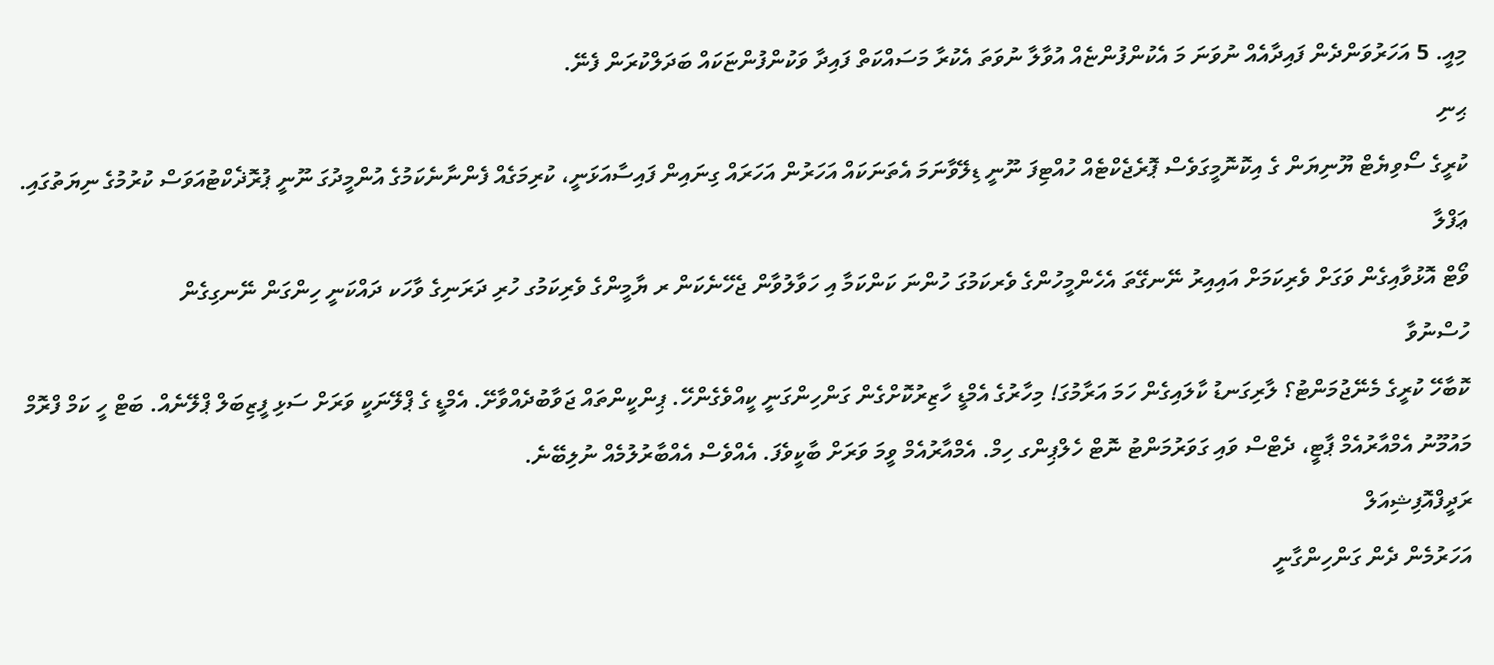މިއީ. 5 އަހަރުވަންދެން ފައިދާއެއް ނުވަނަ މަ އެކުންފުންޏެއް އުވާލާ ނުވަތަ އެކުރާ މަސައްކަތް ފައިދާ ވަކުންފުންޏަކައް ބަދަލްކުރަން ފެނޭ.
ޙިނި
ކުރީގެ ސޯވިޔެޓް ޔޫނިޔަން ގެ އިކޮނޮމީގަވެސް ޕޮރެޖެކްޓެއް ހުއްޓިފަ ނޫނީ ޑިލޭވާނަމަ އެތަނަކައް އަހަރުން އަހަރައް ގިނައިން ފައިސާއަޅަނީ، ކުރިމަގެއް ފެންނާނެކަމުގެ އުންމީދުގަ ނޫނީ ޕުރޮޛެކްޓުއަވަސް ކުރުމުގެ ނިޔަތުގައި.
ޢަފްލާ
ވޯޓް އޮޅުވާއިގެން ވަގަށް ވެރިކަމަށް އައިއިރު ނޭނގޭތަ އެހެންމީހުންގެ ވެރކަމުގަ ހުންނަ ކަންކަމާ އި ހަވާލުވާން ޖެހޭނެކަން ރ ޔާމީންގެ ވެރިކަމުގ ހުރި ދަރަނިގެ ވާހަކ ދައްކަނީ ހިންގަން ނޭނގިގެން
ހުސްނުވާ
ކޮބާހޭ ކުރީގެ މެނޭޖުމަންޓު؟ ލާރިގަނޑު ކާލައިގެން ހަމަ އަރާމުގަ! މިހާރުގެ އެމްޑީ ހާޒިރުކޮށްގެން ގަންހިންގަނީ ކީއްވެގެންހޭ. ޕިންކީންތައް ޖަވާބުދެއްވާށޭ. އެމްޑީ ގެ ޕްލޭނަކީ ވަރަށް ސަޅި ފީޒިބަލް ޕްލޭނެއް. ބަޓް ހީ ކަމް ފްރޮމް މައުމޫނު އެމްއާރުއެމް ޕާޓީ، ދެޓްސް ވައި ގަވަރުމަންޓު ނޮޓް ހެލްޕިންގ ހިމް. އެމްއާރުއެމް ވީމަ ވަރަށް ބާކީވެފަ. އެއްވެސް އެއްބާރުލުމެއް ނުލިބޭނެ.
ރަދީފްއޮފިޝިއަލް
އަހަރުމެން ދެން ގަންހިންގާނީ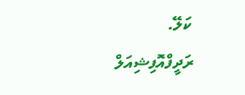ކަލޭ.
ރަދީފްއޮފިޝިއަލް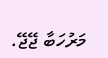މަރުހަބާ ޖޭޖޭ.